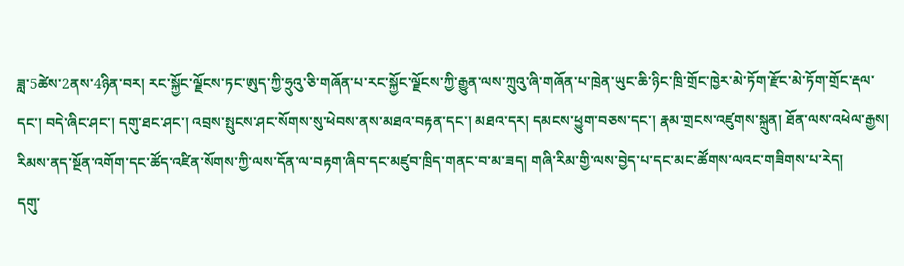ཟླ་5ཚེས་2ནས་4ཉིན་བར། རང་སྐྱོང་ལྗོངས་ཏང་ཨུད་ཀྱི་ཧྲུའུ་ཅི་གཞོན་པ་རང་སྐྱོང་ལྗོངས་ཀྱི་རྒྱུན་ལས་ཀྲུའུ་ཞི་གཞོན་པ་ཁྲེན་ཡུང་ཆི་ཉིང་ཁྲི་གྲོང་ཁྱེར་མེ་ཏོག་རྫོང་མེ་ཏོག་གྲོང་རྡལ་དང་། བདེ་ཞིང་ཤང་། དགུ་ཐང་ཤང་། འབྲས་སྤུངས་ཤང་སོགས་སུ་ཕེབས་ནས་མཐའ་བརྟན་དང་། མཐའ་དར། དམངས་ཕྱུག་བཅས་དང་། རྣམ་གྲངས་འཛུགས་སྐྲུན། ཐོན་ལས་འཕེལ་རྒྱས། རིམས་ནད་སྔོན་འགོག་དང་ཚོད་འཛིན་སོགས་ཀྱི་ལས་དོན་ལ་བརྟག་ཞིབ་དང་མཛུབ་ཁྲིད་གནང་བ་མ་ཟད། གཞི་རིམ་གྱི་ལས་བྱེད་པ་དང་མང་ཚོགས་ལའང་གཟིགས་པ་རེད།
དགུ་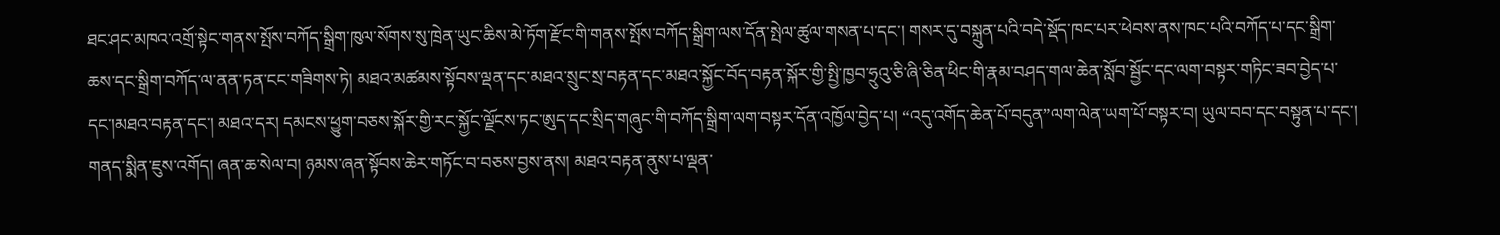ཐང་ཤང་མཁའ་འགྲོ་སྟེང་གནས་སྤོས་བཀོད་སྒྲིག་ཁུལ་སོགས་སུ་ཁྲེན་ཡུང་ཆིས་མེ་ཏོག་རྫོང་གི་གནས་སྤོས་བཀོད་སྒྲིག་ལས་དོན་སྤེལ་ཚུལ་གསན་པ་དང་། གསར་དུ་བསྐྲུན་པའི་བདེ་སྡོད་ཁང་པར་ཕེབས་ནས་ཁང་པའི་བཀོད་པ་དང་སྒྲིག་ཆས་དང་སྒྲིག་བཀོད་ལ་ནན་ཏན་ངང་གཟིགས་ཏེ། མཐའ་མཚམས་སྟོབས་ལྡན་དང་མཐའ་སྲུང་སྲ་བརྟན་དང་མཐའ་སྐྱོང་བོད་བརྟན་སྐོར་གྱི་སྤྱི་ཁྱབ་ཧྲུའུ་ཅི་ཞི་ཅིན་ཕིང་གི་རྣམ་བཤད་གལ་ཆེན་སློབ་སྦྱོང་དང་ལག་བསྟར་གཏིང་ཟབ་བྱེད་པ་དང་།མཐའ་བརྟན་དང་། མཐའ་དར། དམངས་ཕྱུག་བཅས་སྐོར་གྱི་རང་སྐྱོང་ལྗོངས་ཏང་ཨུད་དང་སྲིད་གཞུང་གི་བཀོད་སྒྲིག་ལག་བསྟར་དོན་འཁྱོལ་བྱེད་པ། “འདུ་འགོད་ཆེན་པོ་བདུན”ལག་ལེན་ཡག་པོ་བསྟར་བ། ཡུལ་བབ་དང་བསྟུན་པ་དང་། གནད་སྨིན་ཇུས་འགོད། ཞན་ཆ་སེལ་བ། ཉམས་ཞན་སྟོབས་ཆེར་གཏོང་བ་བཅས་བྱས་ནས། མཐའ་བརྟན་ནུས་པ་ལྡན་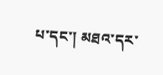པ་དང་། མཐའ་དར་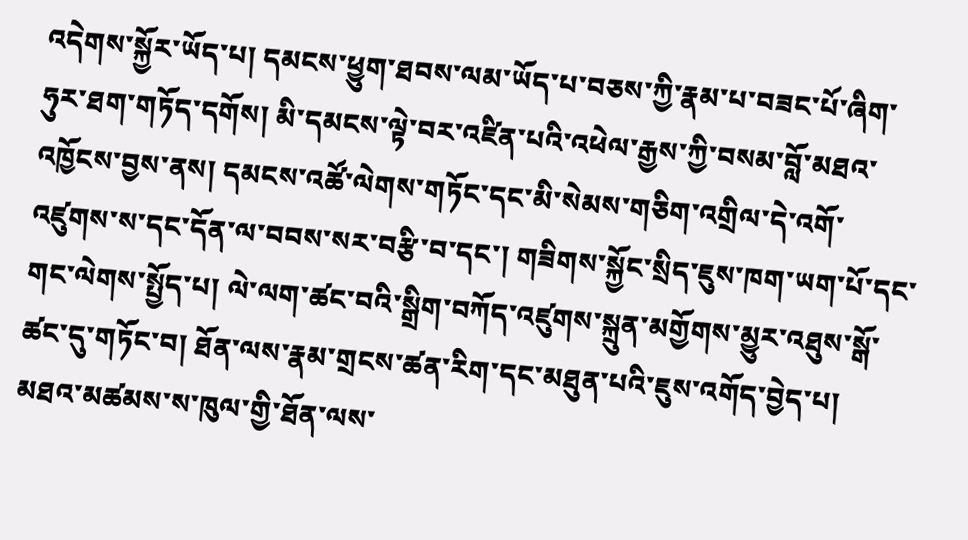འདེགས་སྐྱོར་ཡོད་པ། དམངས་ཕྱུག་ཐབས་ལམ་ཡོད་པ་བཅས་ཀྱི་རྣམ་པ་བཟང་པོ་ཞིག་ཧུར་ཐག་གཏོད་དགོས། མི་དམངས་ལྟེ་བར་འཛིན་པའི་འཕེལ་རྒྱས་ཀྱི་བསམ་བློ་མཐའ་འཁྱོངས་བྱས་ནས། དམངས་འཚོ་ལེགས་གཏོང་དང་མི་སེམས་གཅིག་འགྲིལ་དེ་འགོ་འཛུགས་ས་དང་དོན་ལ་བབས་སར་བརྩི་བ་དང་། གཟིགས་སྐྱོང་སྲིད་ཇུས་ཁག་ཡག་པོ་དང་གང་ལེགས་སྤྱོད་པ། ལེ་ལག་ཚང་བའི་སྒྲིག་བཀོད་འཛུགས་སྐྲུན་མགྱོགས་མྱུར་འཐུས་སྒོ་ཚང་དུ་གཏོང་བ། ཐོན་ལས་རྣམ་གྲངས་ཚན་རིག་དང་མཐུན་པའི་ཇུས་འགོད་བྱེད་པ། མཐའ་མཚམས་ས་ཁུལ་གྱི་ཐོན་ལས་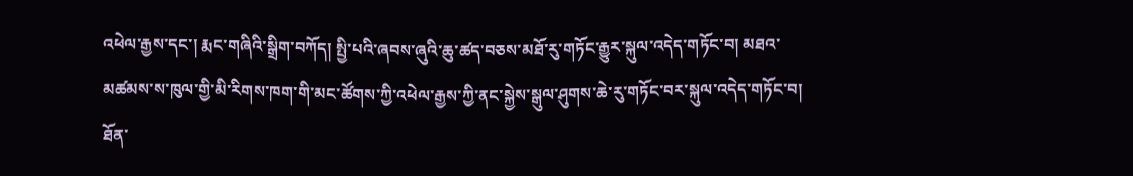འཕེལ་རྒྱས་དང་། རྨང་གཞིའི་སྒྲིག་བཀོད། སྤྱི་པའི་ཞབས་ཞུའི་ཆུ་ཚད་བཅས་མཐོ་རུ་གཏོང་རྒྱུར་སྐུལ་འདེད་གཏོང་བ། མཐའ་མཚམས་ས་ཁུལ་གྱི་མི་རིགས་ཁག་གི་མང་ཚོགས་ཀྱི་འཕེལ་རྒྱས་ཀྱི་ནང་སྐྱེས་སྒུལ་ཤུགས་ཆེ་རུ་གཏོང་བར་སྐུལ་འདེད་གཏོང་བ། ཐོན་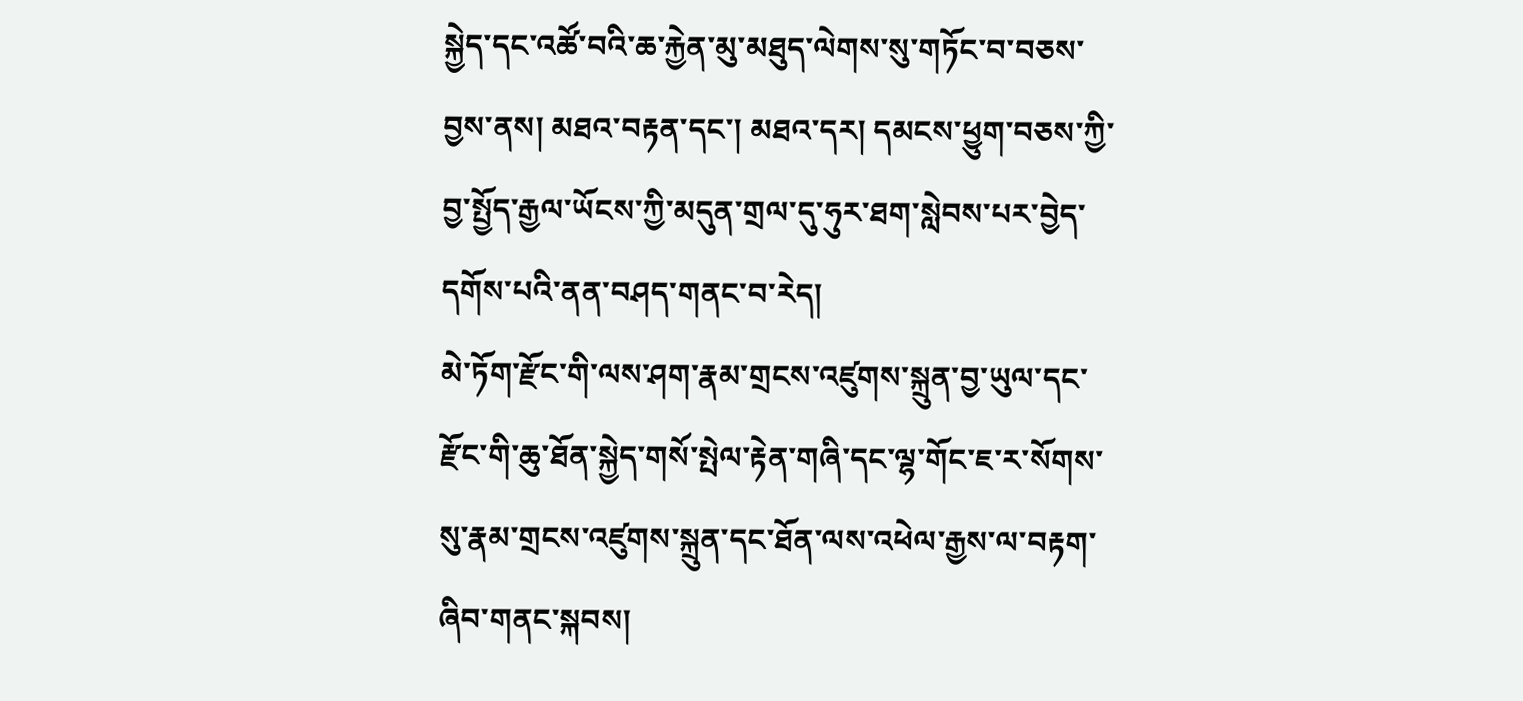སྐྱེད་དང་འཚོ་བའི་ཆ་རྐྱེན་མུ་མཐུད་ལེགས་སུ་གཏོང་བ་བཅས་བྱས་ནས། མཐའ་བརྟན་དང་། མཐའ་དར། དམངས་ཕྱུག་བཅས་ཀྱི་བྱ་སྤྱོད་རྒྱལ་ཡོངས་ཀྱི་མདུན་གྲལ་དུ་ཧུར་ཐག་སླེབས་པར་བྱེད་དགོས་པའི་ནན་བཤད་གནང་བ་རེད།
མེ་ཏོག་རྫོང་གི་ལས་ཤག་རྣམ་གྲངས་འཛུགས་སྐྲུན་བྱ་ཡུལ་དང་རྫོང་གི་ཆུ་ཐོན་སྐྱེད་གསོ་སྤེལ་རྟེན་གཞི་དང་ལྷ་གོང་ཇ་ར་སོགས་སུ་རྣམ་གྲངས་འཛུགས་སྐྲུན་དང་ཐོན་ལས་འཕེལ་རྒྱས་ལ་བརྟག་ཞིབ་གནང་སྐབས།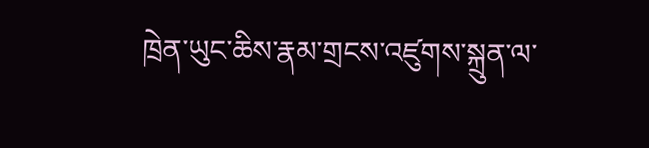ཁྲེན་ཡུང་ཆིས་རྣམ་གྲངས་འཛུགས་སྐྲུན་ལ་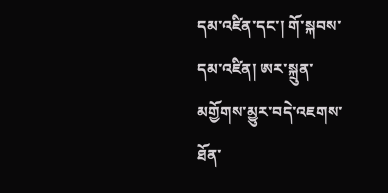དམ་འཛིན་དང་། གོ་སྐབས་དམ་འཛིན། ཨར་སྐྲུན་མགྱོགས་མྱུར་བདེ་འཇགས་ཐོན་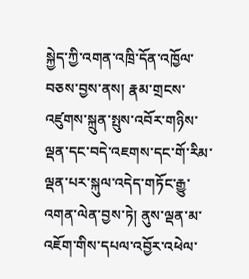སྐྱེད་ཀྱི་འགན་འཁྲི་དོན་འཁྱོལ་བཅས་བྱས་ནས། རྣམ་གྲངས་འཛུགས་སྐྲུན་སྤུས་འབོར་གཉིས་ལྡན་དང་བདེ་འཇགས་དང་གོ་རིམ་ལྡན་པར་སྐུལ་འདེད་གཏོང་རྒྱུ་འགན་ལེན་བྱས་ཏེ། ནུས་ལྡན་མ་འཇོག་གིས་དཔལ་འབྱོར་འཕེལ་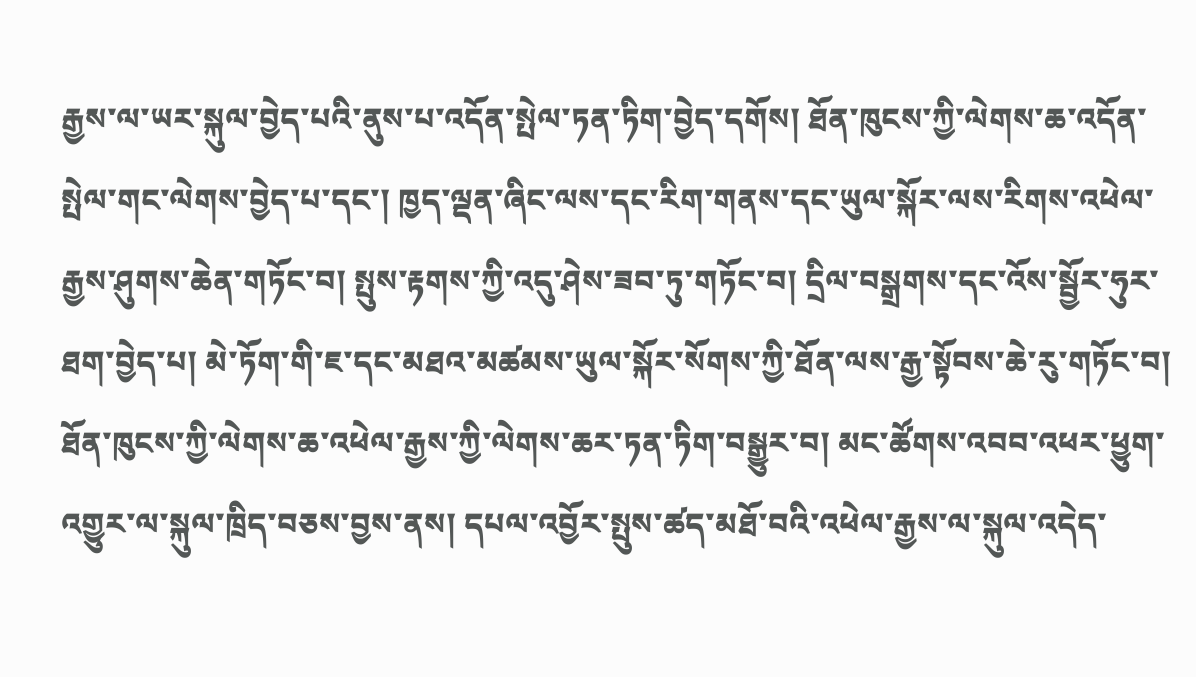རྒྱས་ལ་ཡར་སྐུལ་བྱེད་པའི་ནུས་པ་འདོན་སྤེལ་ཏན་ཏིག་བྱེད་དགོས། ཐོན་ཁུངས་ཀྱི་ལེགས་ཆ་འདོན་སྤེལ་གང་ལེགས་བྱེད་པ་དང་། ཁྱད་ལྡན་ཞིང་ལས་དང་རིག་གནས་དང་ཡུལ་སྐོར་ལས་རིགས་འཕེལ་རྒྱས་ཤུགས་ཆེན་གཏོང་བ། སྤུས་རྟགས་ཀྱི་འདུ་ཤེས་ཟབ་ཏུ་གཏོང་བ། དྲིལ་བསྒྲགས་དང་འོས་སྦྱོར་ཧུར་ཐག་བྱེད་པ། མེ་ཏོག་གི་ཇ་དང་མཐའ་མཚམས་ཡུལ་སྐོར་སོགས་ཀྱི་ཐོན་ལས་རྒྱ་སྟོབས་ཆེ་རུ་གཏོང་བ། ཐོན་ཁུངས་ཀྱི་ལེགས་ཆ་འཕེལ་རྒྱས་ཀྱི་ལེགས་ཆར་ཏན་ཏིག་བསྒྱུར་བ། མང་ཚོགས་འབབ་འཕར་ཕྱུག་འགྱུར་ལ་སྐུལ་ཁྲིད་བཅས་བྱས་ནས། དཔལ་འབྱོར་སྤུས་ཚད་མཐོ་བའི་འཕེལ་རྒྱས་ལ་སྐུལ་འདེད་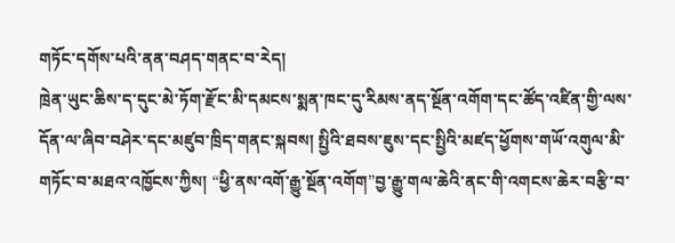གཏོང་དགོས་པའི་ནན་བཤད་གནང་བ་རེད།
ཁྲེན་ཡུང་ཆིས་ད་དུང་མེ་ཏོག་རྫོང་མི་དམངས་སྨན་ཁང་དུ་རིམས་ནད་སྔོན་འགོག་དང་ཚོད་འཛིན་གྱི་ལས་དོན་ལ་ཞིབ་བཤེར་དང་མཛུབ་ཁྲིད་གནང་སྐབས། སྤྱིའི་ཐབས་ཇུས་དང་སྤྱིའི་མཛད་ཕྱོགས་གཡོ་འགུལ་མི་གཏོང་བ་མཐའ་འཁྱོངས་ཀྱིས། “ཕྱི་ནས་འགོ་རྒྱུ་སྔོན་འགོག”བྱ་རྒྱུ་གལ་ཆེའི་ནང་གི་འགངས་ཆེར་བརྩི་བ་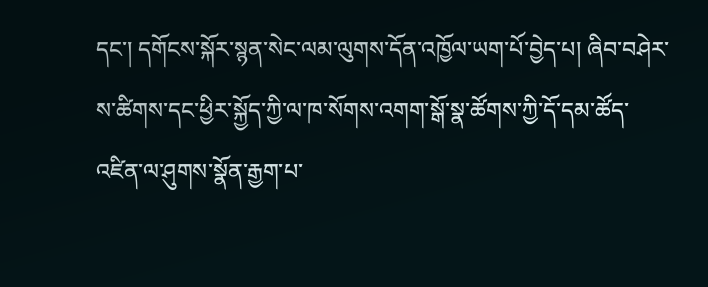དང་། དགོངས་སྐོར་སྙན་སེང་ལམ་ལུགས་དོན་འཁྱོལ་ཡག་པོ་བྱེད་པ། ཞིབ་བཤེར་ས་ཚིགས་དང་ཕྱིར་སྐྱོད་ཀྱི་ལ་ཁ་སོགས་འགག་སྒོ་སྣ་ཚོགས་ཀྱི་དོ་དམ་ཚོད་འཛིན་ལ་ཤུགས་སྣོན་རྒྱག་པ་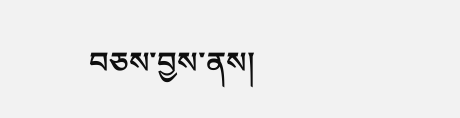བཅས་བྱས་ནས།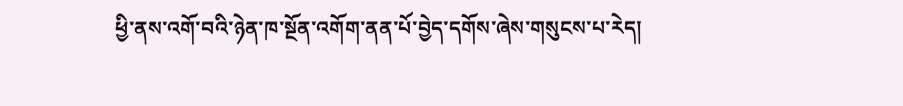ཕྱི་ནས་འགོ་བའི་ཉེན་ཁ་སྔོན་འགོག་ནན་པོ་བྱེད་དགོས་ཞེས་གསུངས་པ་རེད།